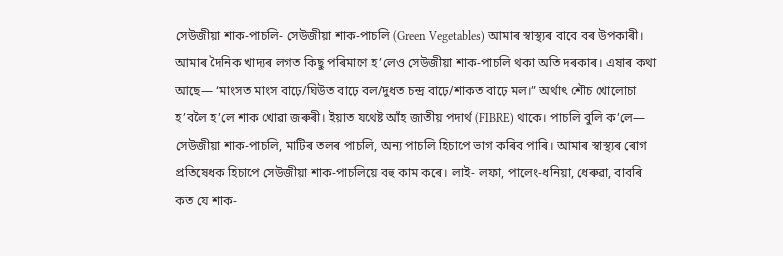সেউজীয়া শাক-পাচলি- সেউজীয়া শাক-পাচলি (Green Vegetables) আমাৰ স্বাস্থ্যৰ বাবে বৰ উপকাৰী। আমাৰ দৈনিক খাদ্যৰ লগত কিছু পৰিমাণে হ’লেও সেউজীয়া শাক-পাচলি থকা অতি দৰকাৰ। এষাৰ কথা আছে— ‘মাংসত মাংস বাঢ়ে/ঘিউত বাঢ়ে বল/দুধত চন্দ্ৰ বাঢ়ে/শাকত বাঢ়ে মল।” অর্থাৎ শৌচ খোলোচা হ’বলৈ হ’লে শাক খোৱা জৰুৰী। ইয়াত যথেষ্ট আঁহ জাতীয় পদার্থ (FIBRE) থাকে। পাচলি বুলি ক’লে— সেউজীয়া শাক-পাচলি, মাটিৰ তলৰ পাচলি, অন্য পাচলি হিচাপে ভাগ কৰিব পাৰি। আমাৰ স্বাস্থ্যৰ ৰোগ প্রতিষেধক হিচাপে সেউজীয়া শাক-পাচলিয়ে বহু কাম কৰে। লাই- লফা, পালেং-ধনিয়া, ধেৰুৱা, বাবৰি কত যে শাক-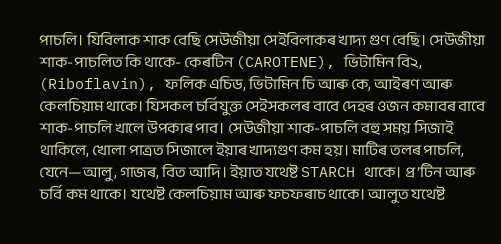পাচলি। যিবিলাক শাক বেছি সেউজীয়া সেইবিলাকৰ খাদ্য গুণ বেছি। সেউজীয়া শাক-পাচলিত কি থাকে- কেৰটিন (CAROTENE), ভিটামিন বি২, (Riboflavin), ফলিক এচিড, ভিটামিন চি আৰু কে, আইৰণ আৰু কেলচিয়াম থাকে। যিসকল চর্বিযুক্ত সেইসকলৰ বাবে দেহৰ ওজন কমাবৰ বাবে শাক-পাচলি খালে উপকাৰ পাব। সেউজীয়া শাক-পাচলি বহু সময় সিজাই থাকিলে, খোলা পাত্ৰত সিজালে ইয়াৰ খাদ্যগুণ কম হয়। মাটিৰ তলৰ পাচলি, যেনে—আলু, গাজৰ, বিত আদি। ইয়াত যথেষ্ট STARCH থাকে। প্ৰ’টিন আৰু চর্বি কম থাকে। যথেষ্ট কেলচিয়াম আৰু ফচফৰাচ থাকে। আলুত যথেষ্ট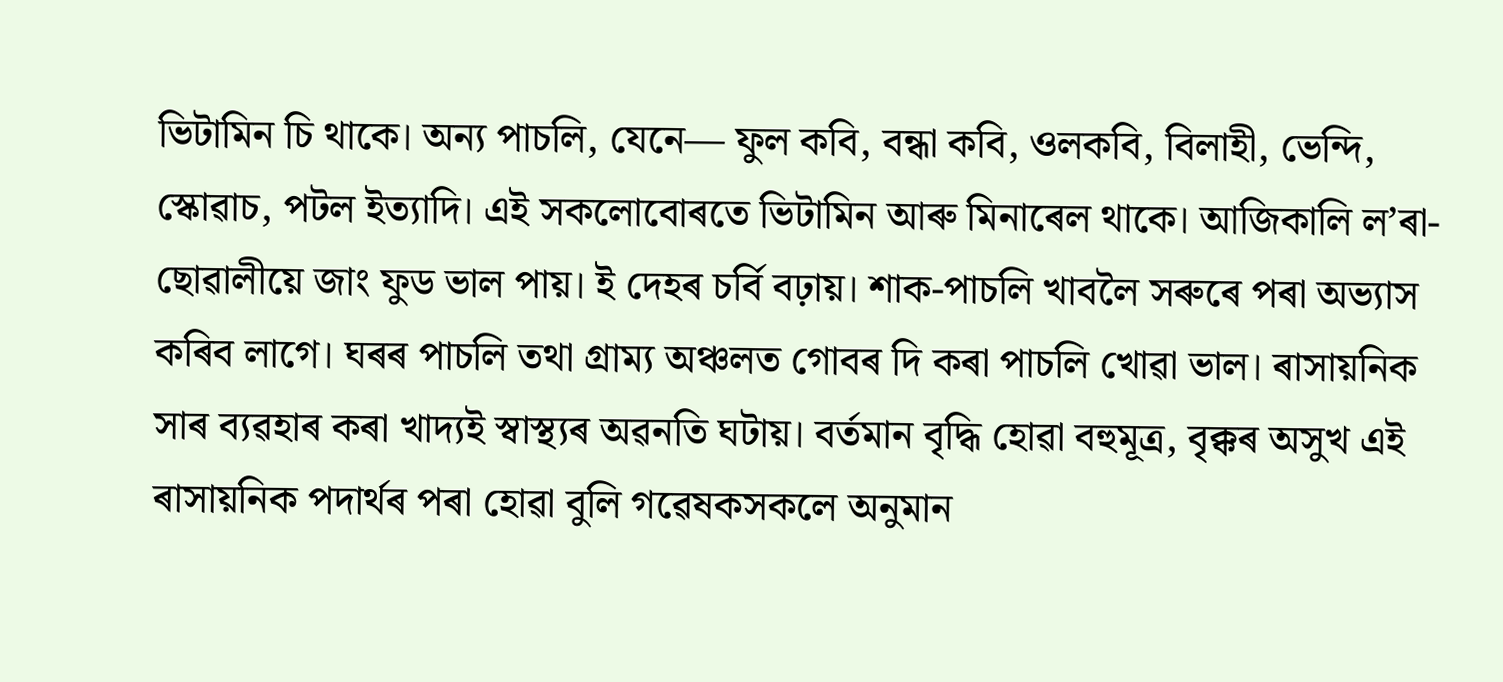ভিটামিন চি থাকে। অন্য পাচলি, যেনে— ফুল কবি, বন্ধা কবি, ওলকবি, বিলাহী, ভেন্দি, স্কোৱাচ, পটল ইত্যাদি। এই সকলোবোৰতে ভিটামিন আৰু মিনাৰেল থাকে। আজিকালি ল’ৰা-ছোৱালীয়ে জাং ফুড ভাল পায়। ই দেহৰ চর্বি বঢ়ায়। শাক-পাচলি খাবলৈ সৰুৰে পৰা অভ্যাস কৰিব লাগে। ঘৰৰ পাচলি তথা গ্রাম্য অঞ্চলত গোবৰ দি কৰা পাচলি খোৱা ভাল। ৰাসায়নিক সাৰ ব্যৱহাৰ কৰা খাদ্যই স্বাস্থ্যৰ অৱনতি ঘটায়। বর্তমান বৃদ্ধি হোৱা বহুমূত্র, বৃক্কৰ অসুখ এই ৰাসায়নিক পদার্থৰ পৰা হোৱা বুলি গৱেষকসকলে অনুমান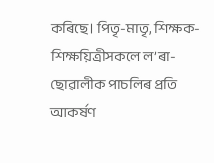কৰিছে। পিতৃ-মাতৃ, শিক্ষক-শিক্ষয়িত্ৰীসকলে ল’ৰা-ছোৱালীক পাচলিৰ প্রতি আকর্ষণ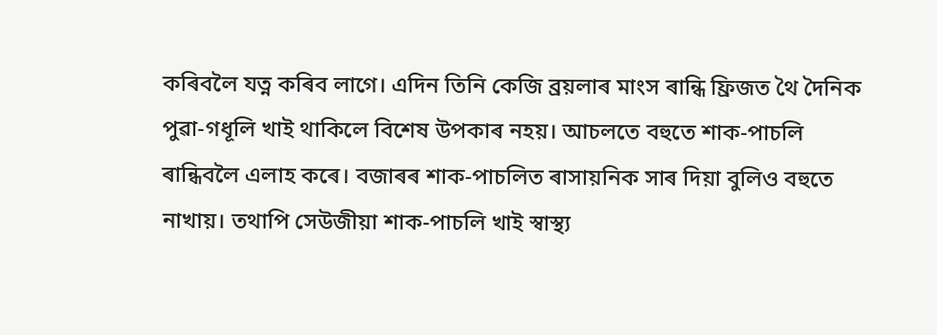কৰিবলৈ যত্ন কৰিব লাগে। এদিন তিনি কেজি ব্ৰয়লাৰ মাংস ৰান্ধি ফ্রিজত থৈ দৈনিক পুৱা-গধূলি খাই থাকিলে বিশেষ উপকাৰ নহয়। আচলতে বহুতে শাক-পাচলি ৰান্ধিবলৈ এলাহ কৰে। বজাৰৰ শাক-পাচলিত ৰাসায়নিক সাৰ দিয়া বুলিও বহুতে নাখায়। তথাপি সেউজীয়া শাক-পাচলি খাই স্বাস্থ্য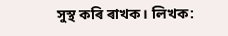সুস্থ কৰি ৰাখক। লিখক: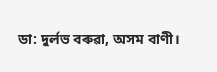ডা: দুৰ্লভ বৰুৱা, অসম বাণী।